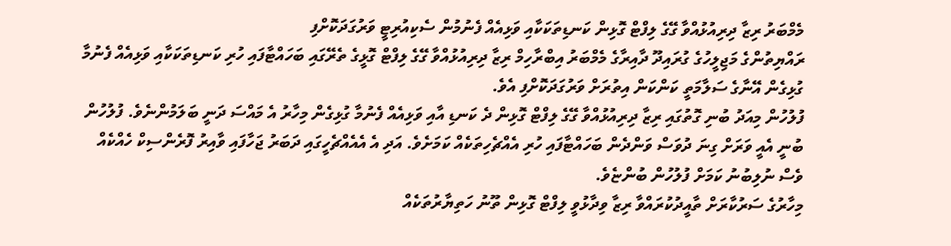މެމްބަރު ރިޒާ ދިރިއުޅުއްވާ ގޭގެ ލިފްޓް ގޮޅިން ކަނޑިތަކަކާއި ވަޅިއެއް ފެނުމުން ސެކިއުރިޓީ ވަރުގަދަކޮށްފި
ރައްޔިތުންގެ މަޖިލީހުގެ ގުރައިދޫ ދާއިރާގެ މެމްބަރު އިބްރާހިމް ރިޒާ ދިރިއުޅުއްވާ ގޭގެ ލިފްޓް ގޮޅީގެ ތެރޭގައި ބަހައްޓާފައި ހުރި ކަނޑިތަކަކާއި ވަޅިއެއް ފެނުމާ ގުޅިގެން އޭނާގެ ސަލާމަތީ ކަންކަން އިތުރަށް ވަރުގަދަކޮށްފި އެވެ.
ފުލުހުން މިއަދު ބުނި ގޮތުގައި ރިޒާ ދިރިއުޅުއްވާ ގޭގެ ލިފްޓް ގޮޅިން ދެ ކަނޑި އާއި ވަޅިއެއް ފެނުމާ ގުޅިގެން މިހާރު އެ މައްސަ ދަނީ ބަލަމުންނެވެ. ފުލުހުން ބުނީ އެއީ ވަރަށް ގިނަ ދުވަސް ވަންދެން ބަހައްޓާފައި ހުރި އެއްޗެހިތަކެއް ކަމަށެވެ. އަދި އެ އެއެއްޗެހީގައި ދަބަރު ޖަހާފައި ވާއިރު ފޮރެންސިކް ހެއްކެއް ވެސް ނުލިބުނު ކަމަށް ފުލުހުން ބުންޏެވެ.
މިހާރުގެ ސަރުކާރަށް ތާއީދުކުރައްވާ ރިޒާ ވިދާޅުވީ ލިފްޓް ގޮޅިން ތޫނު ހަތިޔާރުތަކެއް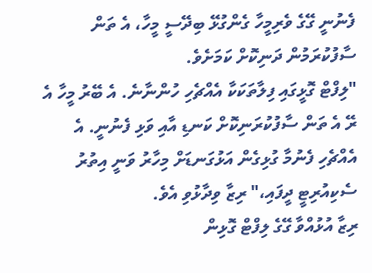ފެނުނީ ގޭގެ ވެރިމީހާ ގެންގުޅޭ ބިދޭސީ މީހާ، އެ ތަން ސާފުކުރަމުން ދަނިކޮށް ކަމަށެވެ.
"ލިފްޓް ގޮޅީގައި ފިލާތަކަކާ އެއްޗެހި ހުންނާނެ. އެ ބޭރު މީހާ އެ ރޭ އެ ތަން ސާފުކުރަނިކޮށް ކަނޑި އާއި ވަޅި ފެނުނީ. އެ އެއްޗެހި ފެނުމާ ގުޅިގެން އަޅުގަނޑަށް މިހާރު ވަނީ އިތުރު ސެކިއުރިޓީ ދީފައި،" ރިޒާ ވިދާޅުވި އެވެ.
ރިޒާ އުޅުއްވާ ގޭގެ ލިފްޓް ގޮޅިން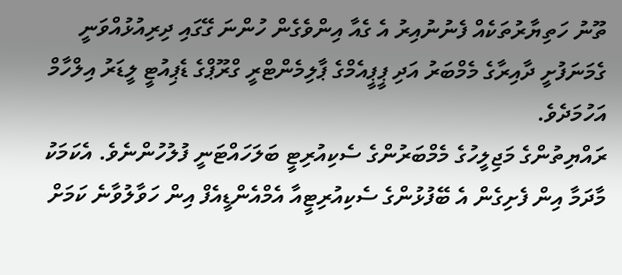ތޫނު ހަތިޔާރުތަކެއް ފެނުނުއިރު އެ ގެއާ އިންވެގެން ހުންނަ ގޭގައި ދިރިއުޅުއްވަނީ ގެމަނަފުށީ ދާއިރާގެ މެމްބަރު އަދި ޕީޕީއެމްގެ ޕާލިމެންޓްރީ ގްރޫޕްގެ ޑެޕިއުޓީ ލީޑަރު އިލްހާމް އަހުމަދެވެ.
ރައްޔިތުންގެ މަޖިލީހުގެ މެމްބަރުންގެ ސެކިއުރިޓީ ބަލަހައްޓަނީ ފުލުހުންނެވެ. އެކަމަކު މާދަމާ އިން ފެށިގެން އެ ބޭފުޅުންގެ ސެކިއުރިޓީއާ އެމްއެންޑީއެފް އިން ހަވާލުވާނެ ކަމަށް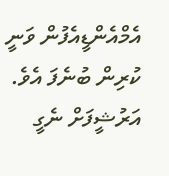އެމްއެންޑީއެފުން ވަނީ ކުރިން ބުނެފަ އެވެ.
އަރުޝީފަށް ނެގީ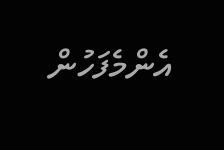އެންމެފަހުން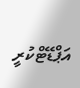އަޕްޑޭޓްކުރީ